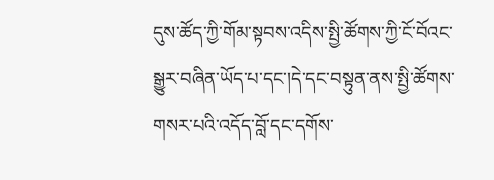དུས་ཚོད་ཀྱི་གོམ་སྟབས་འདིས་སྤྱི་ཚོགས་ཀྱི་ངོ་བོའང་སྒྱུར་བཞིན་ཡོད་པ་དང་།དེ་དང་བསྟུན་ནས་སྤྱི་ཚོགས་གསར་པའི་འདོད་བློ་དང་དགོས་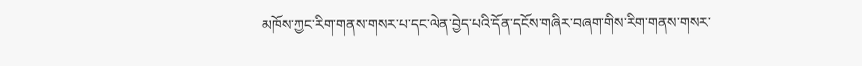མཁོས་ཀྱང་རིག་གནས་གསར་པ་དང་ལེན་བྱེད་པའི་དོན་དངོས་གཞིར་བཞག་གིས་རིག་གནས་གསར་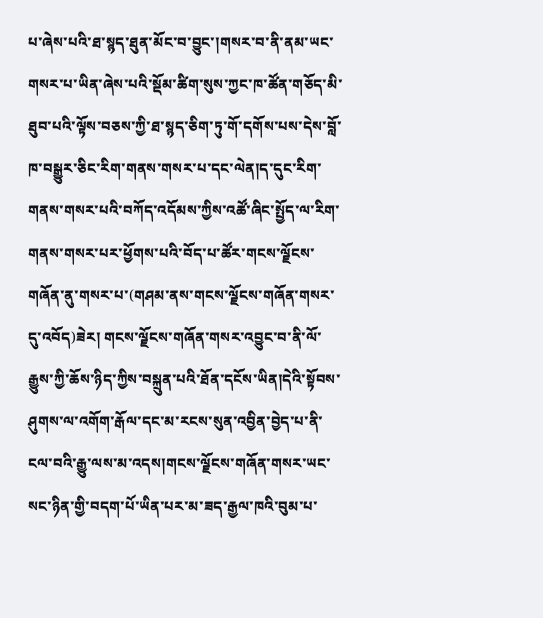པ་ཞེས་པའི་ཐ་སྙད་ཐུན་མོང་བ་བྱུང་།གསར་བ་ནི་ནམ་ཡང་གསར་པ་ཡིན་ཞེས་པའི་སྡོམ་ཚིག་སུས་ཀྱང་ཁ་ཚོན་གཅོད་མི་ཐུབ་པའི་ལྟོས་བཅས་ཀྱི་ཐ་སྙད་ཅིག་ཏུ་གོ་དགོས་པས་དེས་བློ་ཁ་བསྒྱུར་ཅིང་རིག་གནས་གསར་པ་དང་ལེན།ད་དུང་རིག་གནས་གསར་པའི་བཀོད་འདོམས་ཀྱིས་འཚོ་ཞིང་སྤྱོད་ལ་རིག་གནས་གསར་པར་ཕྱོགས་པའི་བོད་པ་ཚོར་གངས་ལྗོངས་གཞོན་ནུ་གསར་པ་(གཤམ་ནས་གངས་ལྗོངས་གཞོན་གསར་དུ་འབོད)ཟེར། གངས་ལྗོངས་གཞོན་གསར་འབྱུང་བ་ནི་ལོ་རྒྱུས་ཀྱི་ཆོས་ཉིད་ཀྱིས་བསྐྲུན་པའི་ཐོན་དངོས་ཡིན།དེའི་སྟོབས་ཤུགས་ལ་འགོག་རྒོལ་དང་མ་རངས་སུན་འབྱིན་བྱེད་པ་ནི་ངལ་བའི་རྒྱུ་ལས་མ་འདས།གངས་ལྗོངས་གཞོན་གསར་ཡང་སང་ཉིན་གྱི་བདག་པོ་ཡིན་པར་མ་ཟད་རྒྱལ་ཁའི་བུམ་པ་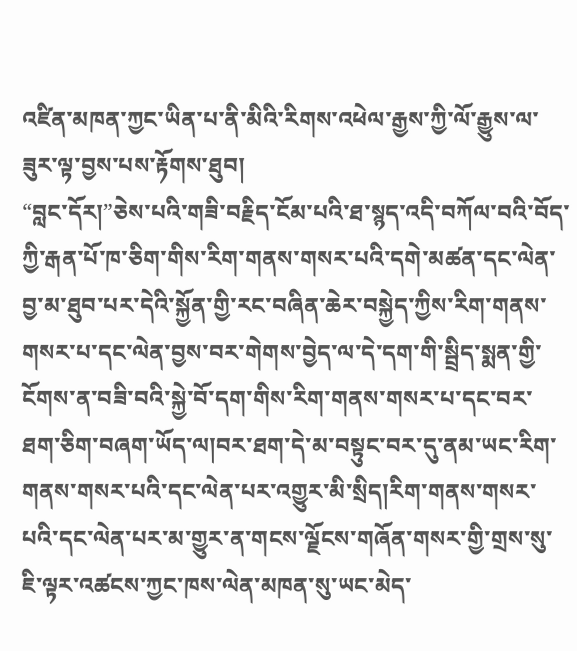འཛིན་མཁན་ཀྱང་ཡིན་པ་ནི་མིའི་རིགས་འཕེལ་རྒྱས་ཀྱི་ལོ་རྒྱུས་ལ་ཟུར་ལྟ་བྱས་པས་རྟོགས་ཐུབ།
“བླང་དོར།”ཅེས་པའི་གཟི་བརྗིད་ངོམ་པའི་ཐ་སྙད་འདི་བཀོལ་བའི་བོད་ཀྱི་རྒན་པོ་ཁ་ཅིག་གིས་རིག་གནས་གསར་པའི་དགེ་མཚན་དང་ལེན་བྱ་མ་ཐུབ་པར་དེའི་སྐྱོན་གྱི་རང་བཞིན་ཆེར་བསྐྱེད་ཀྱིས་རིག་གནས་གསར་པ་དང་ལེན་བྱས་བར་གེགས་བྱེད་ལ་དེ་དག་གི་སྦྲིད་སྨན་གྱི་ངོགས་ན་བཟི་བའི་སྐྱེ་བོ་དག་གིས་རིག་གནས་གསར་པ་དང་བར་ཐག་ཅིག་བཞག་ཡོད་ལ།བར་ཐག་དེ་མ་བསྟུང་བར་དུ་ནམ་ཡང་རིག་གནས་གསར་པའི་དང་ལེན་པར་འགྱུར་མི་སྲིད།རིག་གནས་གསར་པའི་དང་ལེན་པར་མ་གྱུར་ན་གངས་ལྗོངས་གཞོན་གསར་གྱི་གྲས་སུ་ཇི་ལྟར་འཚངས་ཀྱང་ཁས་ལེན་མཁན་སུ་ཡང་མེད་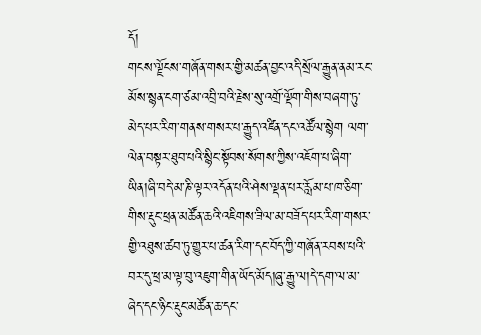དོ།
གངས་ལྗོངས་གཞོན་གསར་གྱི་མཚན་བྱང་འདི་སྲོལ་རྒྱུན་ནམ་རང་མོས་སྙན་ངག་ཙམ་འབྲི་བའི་རྗེས་སུ་འགྲོ་ལྡོག་གིས་བཞག་ཏུ་མེད་པར་རིག་གནས་གསར་པ་རྒྱུད་འཛིན་དང་འཚོལ་སྙེག ལག་ལེན་བསྟར་ཐུབ་པའི་སྙིང་སྟོབས་སོགས་ཀྱིས་འཇོག་པ་ཞིག་ཡིན།ཞི་བདེ་མ་ཎི་ལྟར་འདོན་པའི་ཤེས་ལྡན་པར་རློམ་པ་ཁ་ཅིག་གིས་རྡུང་ཕྲན་མཚོན་ཆའི་འཇིགས་ཟིལ་མ་བཟོད་པར་རིག་གསར་གྱི་འཐུས་ཚབ་ཏུ་གྱུར་པ་ཚན་རིག་དང་བོད་ཀྱི་གཞོན་རབས་པའི་བར་དུ་ཕྲ་མ་ལྟ་བུ་འཇུག་གིན་ཡོད་མོད།ཞུ་རྒྱུ་ལ།དེ་དག་ལ་མ་ཞེད་དང་ཉིང་རྡུང་མཚོན་ཆ་དང་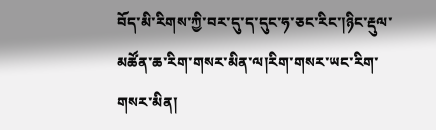བོད་མི་རིགས་ཀྱི་བར་དུ་ད་དུང་ཧ་ཅང་རིང་།ཉིང་རྡུལ་མཚོན་ཆ་རིག་གསར་མིན་ལ།རིག་གསར་ཡང་རིག་གསར་མིན།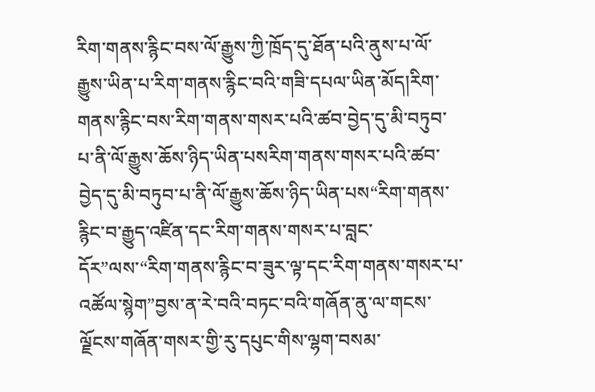རིག་གནས་རྙིང་བས་ལོ་རྒྱུས་ཀྱི་ཁྲོད་དུ་ཐོན་པའི་ནུས་པ་ལོ་རྒྱུས་ཡིན་པ་རིག་གནས་རྙིང་བའི་གཟི་དཔལ་ཡིན་མོད།རིག་གནས་རྙིང་བས་རིག་གནས་གསར་པའི་ཚབ་བྱེད་དུ་མི་བཏུབ་པ་ནི་ལོ་རྒྱུས་ཆོས་ཉིད་ཡིན་པསརིག་གནས་གསར་པའི་ཚབ་བྱེད་དུ་མི་བཏུབ་པ་ནི་ལོ་རྒྱུས་ཆོས་ཉིད་ཡིན་པས“རིག་གནས་རྙིང་བ་རྒྱུད་འཛིན་དང་རིག་གནས་གསར་པ་བླང་དོར”ལས་“རིག་གནས་རྙིང་བ་ཟུར་ལྟ་དང་རིག་གནས་གསར་པ་འཚོལ་སྙེག”བྱས་ན་རེ་བའི་བཏང་བའི་གཞོན་ནུ་ལ་གངས་ལྗོངས་གཞོན་གསར་གྱི་རུ་དཔུང་གིས་ལྷག་བསམ་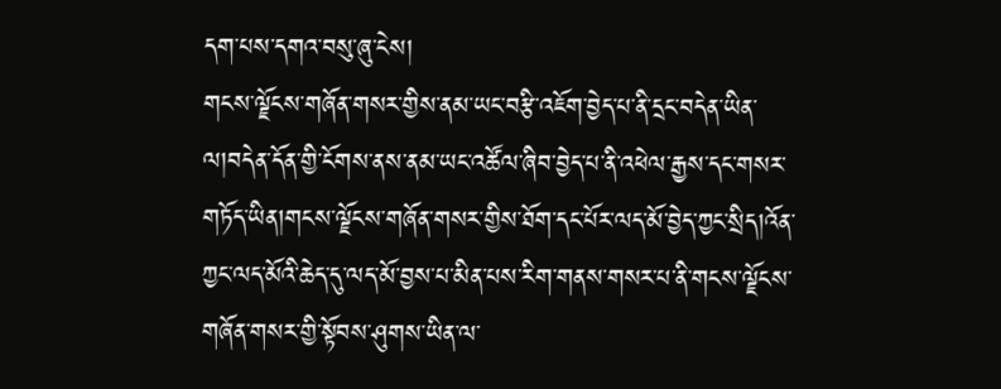དག་པས་དགའ་བསུ་ཞུ་ངེས།
གངས་ལྗོངས་གཞོན་གསར་གྱིས་ནམ་ཡང་བརྩི་འཇོག་བྱེད་པ་ནི་དྲང་བདེན་ཡིན་ལ།བདེན་དོན་གྱི་ངོགས་ནས་ནམ་ཡང་འཚོལ་ཞིབ་བྱེད་པ་ནི་འཕེལ་རྒྱས་དང་གསར་གཏོད་ཡིན།གངས་ལྗོངས་གཞོན་གསར་གྱིས་ཐོག་དང་པོར་ལད་མོ་བྱེད་ཀྱང་སྲིད།འོན་ཀྱང་ལད་མོའི་ཆེད་དུ་ལད་མོ་བྱས་པ་མིན་པས་རིག་གནས་གསར་པ་ནི་གངས་ལྗོངས་གཞོན་གསར་གྱི་སྟོབས་ཤུགས་ཡིན་ལ་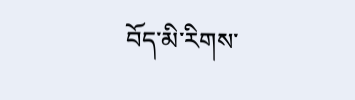བོད་མི་རིགས་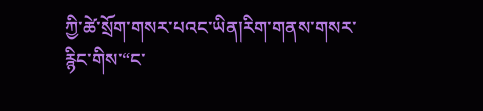ཀྱི་ཚེ་སྲོག་གསར་པའང་ཡིན།རིག་གནས་གསར་རྙིང་གིས་“ང་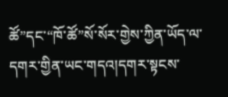ཚོ”དང་“ཁོ་ཚོ”སོ་སོར་གྱེས་ཀྱིན་ཡོད་ལ་དགར་གྱིན་ཡང་གདའ།དགར་སྟངས་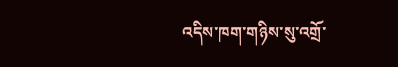འདིས་ཁག་གཉིས་སུ་འགྲོ་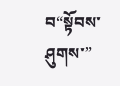བ“སྟོབས་ཤུགས་”